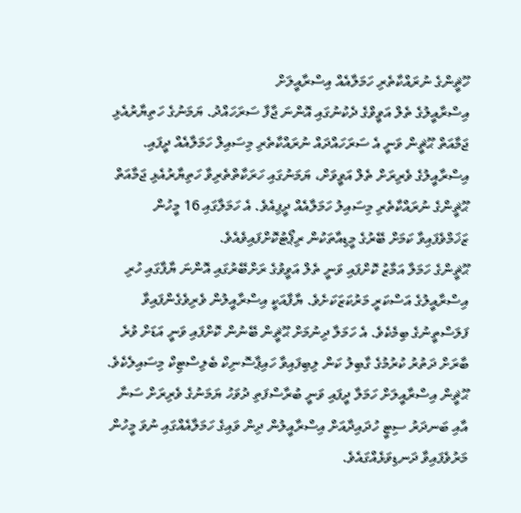ހޫޘީންގެ ނުރައްކާތެރި ހަމަލާއެއް އިސްރާއީލަށް
އިސްރާއީލުގެ ތެލް އަވީވްގެ ދެކުނުގައި އޮންނަ ޖާފާ ސަރަހައްދު. ޔަމަނުގެ ހަތިޔާރުއެޅި ޖަމާއަތް ޙޫޘީން ވަނީ އެ ސަރަހައްދައް ނުރައްކާތެރި މިސައިލް ހަމަލާއެއް ދީފައި.
އިސްރާއީލުގެ ވެރިރަށް ތެލް އަވީވަށް، ޔަމަނުގައި ހަރަކާތްތެރިވާ ހަތިޔާރުއެޅި ޖަމާއަތް ޙޫޘީންގެ ނުރައްކާތެރި މިސައިލު ހަމަލާއެއް ދީފިއެވެ. އެ ހަމަލާގައި 16 މީހުން ޒަޚަމްވެފައިވާ ކަމަށް ބޭރުގެ މީޑިއާތަކުން ރިޕޯޓުކޮށްފައިވެއެވެ.
ޙޫޘީންގެ ހަމަލާ އަމާޒު ކޮށްފައި ވަނީ ތެލް އަވީވުގެ ރަށްބޭރުގައި އޮންނަ ޔާފާގައި ހުރި އިސްރާއީލުގެ އަސްކަރީ މަރުކަޒަކަށެވެ. ޔާފާއަކީ އިސްރާއީލުން ވެރިވެގެންފައިވާ ފަލަސްތީނުގެ ބިމެކެވެ. އެ ހަމަލާ ދިނުމަށް ޙޫޘީން ބޭނުން ކޮށްފައި ވަނީ އަޑަށް ވުރެ ބާރަށް ދަތުރު ކުރުމުގެ ގާބިލު ކަން ލިބިފައިވާ ހައިޕާސޮނިކް ބެލިސްޓިކް މިސައިލެކެވެ.
ޙޫޘީން އިސްރާއީލަށް ހަމަލާ ދީފައި ވަނީ ބުރާސްފަތި ދުވަހު ޔަމަނުގެ ވެރިރަށް ސަނާ އާއި ބަނދަރު ސިޓީ ހުދައިދާއަށް އިސްރާއީލުން ދިން ވައިގެ ހަމަލާއެއްގައި ނުވަ މީހުން މަރުވެފައިވާ ދަނޑިވަޅެއްގައެވެ.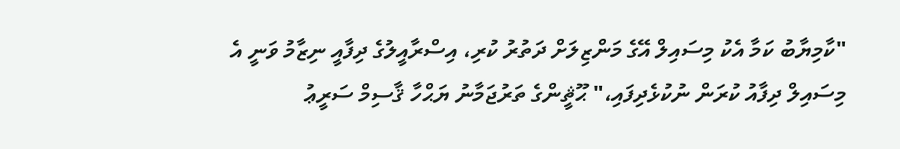"ކާމިޔާބު ކަމާ އެކު މިސައިލް އޭގެ މަންޒިލަށް ދަތުރު ކުރި، އިސްރާއީލުގެ ދިފާއީ ނިޒާމު ވަނީ އެ މިސައިލް ދިފާއު ކުރަން ނުކުޅެދިފައި،" ޙޫޘީންގެ ތަރުޖަމާނު ޔަޙްހާ ޤާސިމް ސަރީޢު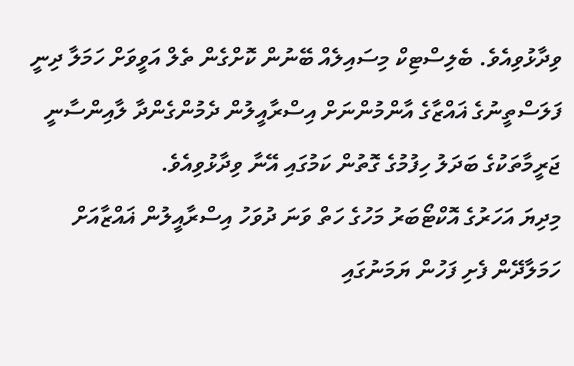ވިދާޅުވިއެވެ. ބެލިސްޓިކް މިސައިލެއް ބޭނުން ކޮށްގެން ތެލް އަވީވަށް ހަމަލާ ދިނީ ފަލަސްތީނުގެ ޣައްޒާގެ އާންމުންނަށް އިސްރާއީލުން ދެމުންގެންދާ ލާއިންސާނީ ޖަރީމާތަކުގެ ބަދަލު ހިފުމުގެ ގޮތުން ކަމުގައި އޭނާ ވިދާޅުވިއެވެ.
މިދިޔަ އަހަރުގެ އޮކްޓޯބަރު މަހުގެ ހަތް ވަނަ ދުވަހު އިސްރާއީލުން ޣައްޒާއަށް ހަމަލާދޭން ފެށި ފަހުން ޔަމަނުގައި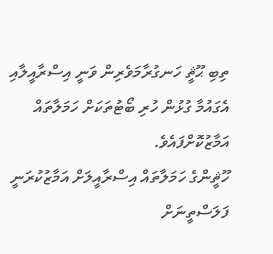ތިބި ޙޫޘީ ހަނގުރާމަވެރިން ވަނީ އިސްރާއީލާއި އެގައުމާ ގުޅުން ހުރި ބޯޓުތަކަށް ހަމަލާތައް އަމާޒުކޮށްފައެވެ.
ހޫޘީންގެ ހަމަލާތައް އިސްރާއީލަށް އަމާޒުކުރަނީ ފަލަސްތީނަށް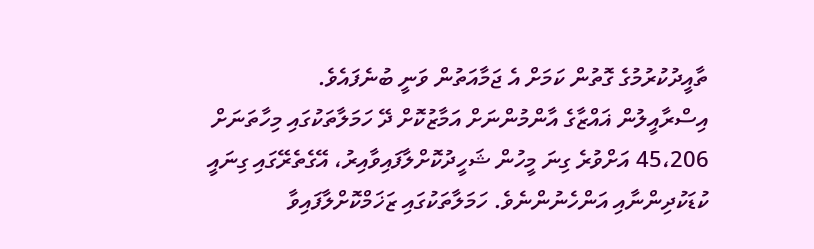ތާއީދުކުރުމުގެ ގޮތުން ކަމަށް އެ ޖަމާއަތުން ވަނީ ބުނެފައެވެ.
އިސްރާއީލުން ޣައްޒާގެ އާންމުންނަށް އަމާޒުކޮށް ދޭ ހަމަލާތަކުގައި މިހާތަނަށް 45،206 އަށްވުރެ ގިނަ މީހުން ޝަހީދުކޮށްލާފައިވާއިރު، އޭގެތެރޭގައި ގިނައީ ކުޑަކުދިންނާއި އަންހެނުންނެވެ. ހަމަލާތަކުގައި ޒަޚަމްކޮށްލާފައިވާ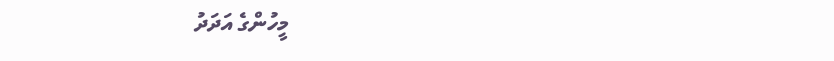މީހުންގެ އަދަދު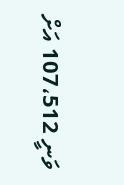ވަނީ 107،512 އަށް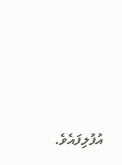އުފުލިފައެވެ.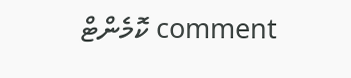comment ކޮމެންޓް